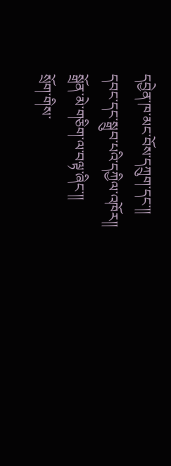དབྱེན་ཁ་མང་བོས་དཀྲུག་དང་།།
དབང་དང་སྒྲུབ་པའི་དཀྱིལ་འཁོར།།
སྒྲོན་མེ་གཅིག་ལ་བལྟ་ཞིང་།།
སྲོག་གིས་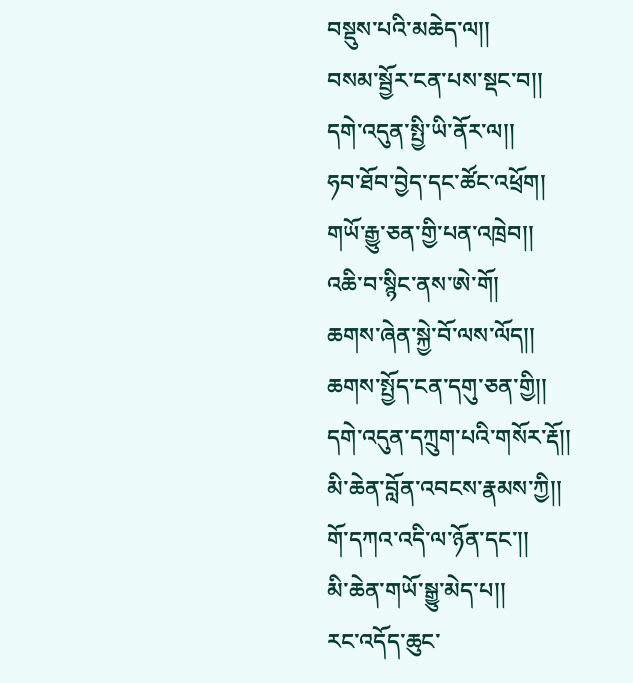བསྡུས་པའི་མཆེད་ལ།།
བསམ་སྦྱོར་ངན་པས་སྡང་བ།།
དགེ་འདུན་སྤྱི་ཡི་ནོར་ལ།།
ཧབ་ཐོབ་བྱེད་དང་ཚོང་འཕྲོག།
གཡོ་རྒྱུ་ཅན་གྱི་པན་འཁྲེབ།།
འཆི་བ་སྙིང་ནས་ཨེ་གོ།
ཆགས་ཞེན་སྐྱེ་བོ་ལས་ལོད།།
ཆགས་སྤྱོད་ངན་དགུ་ཅན་གྱི།།
དགེ་འདུན་དཀྲུག་པའི་གསོར་རྡོ།།
མི་ཆེན་བློན་འབངས་རྣམས་ཀྱི།།
གོ་དཀའ་འདི་ལ་ཉོན་དང་།།
མི་ཆེན་གཡོ་སྒྱུ་མེད་པ།།
རང་འདོད་ཆུང་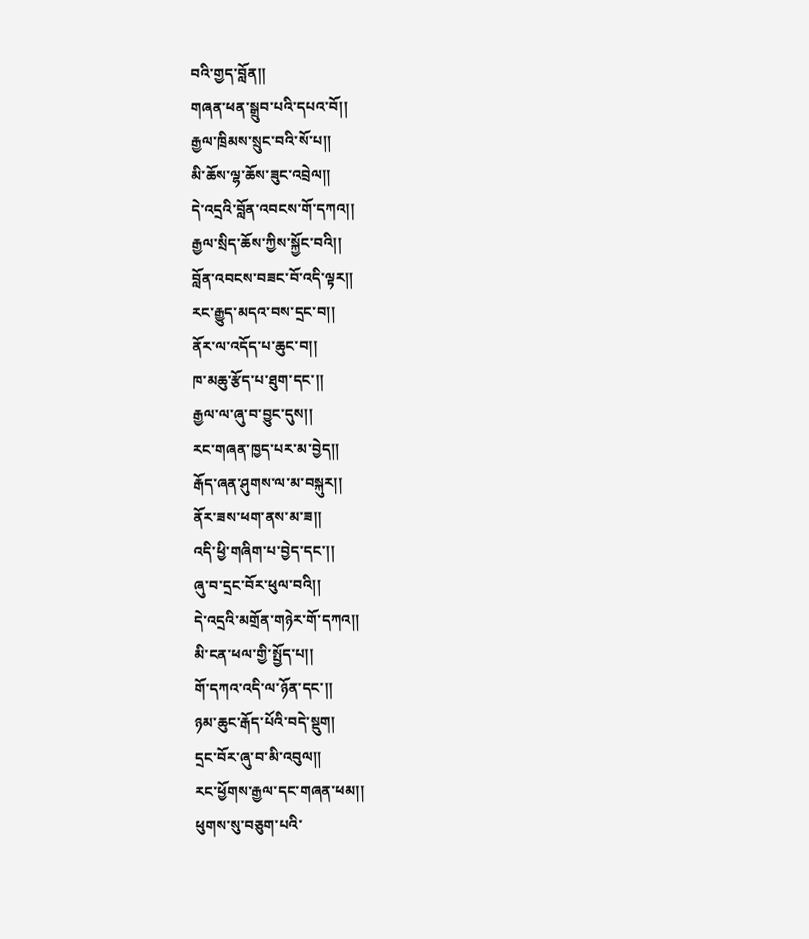བའི་གྱད་བློན།།
གཞན་ཕན་སྒྲུབ་པའི་དཔའ་བོ།།
རྒྱལ་ཁྲིམས་སྲུང་བའི་སོ་པ།།
མི་ཆོས་ལྷ་ཆོས་ཟུང་འབྲེལ།།
དེ་འདྲའི་བློན་འབངས་གོ་དཀའ།།
རྒྱལ་སྲིད་ཆོས་ཀྱིས་སྐྱོང་བའི།།
བློན་འབངས་བཟང་བོ་འདི་ལྟར།།
རང་རྒྱུད་མདའ་བས་དྲང་བ།།
ནོར་ལ་འདོད་པ་ཆུང་བ།།
ཁ་མཆུ་རྩོད་པ་ཐུག་དང་།།
རྒྱལ་ལ་ཞུ་བ་བྱུང་དུས།།
རང་གཞན་ཁྱད་པར་མ་བྱེད།།
རྒོད་ཞན་ཤུགས་ལ་མ་བསྐུར།།
ནོར་ཟས་ཕག་ནས་མ་ཟ།།
འདི་ཕྱི་གཞིག་པ་བྱེད་དང་།།
ཞུ་བ་དྲང་བོར་ཕུལ་བའི།།
དེ་འདྲའི་མགྲོན་གཉེར་གོ་དཀའ།།
མི་ངན་ཕལ་གྱི་སྤྱོད་པ།།
གོ་དཀའ་འདི་ལ་ཉོན་དང་།།
ཉམ་ཆུང་རྒོད་པོའི་བདེ་སྡུག།
དྲང་བོར་ཞུ་བ་མི་འབུལ།།
རང་ཕྱོགས་རྒྱལ་དང་གཞན་ཕམ།།
ཕུགས་སུ་བཅུག་པའི་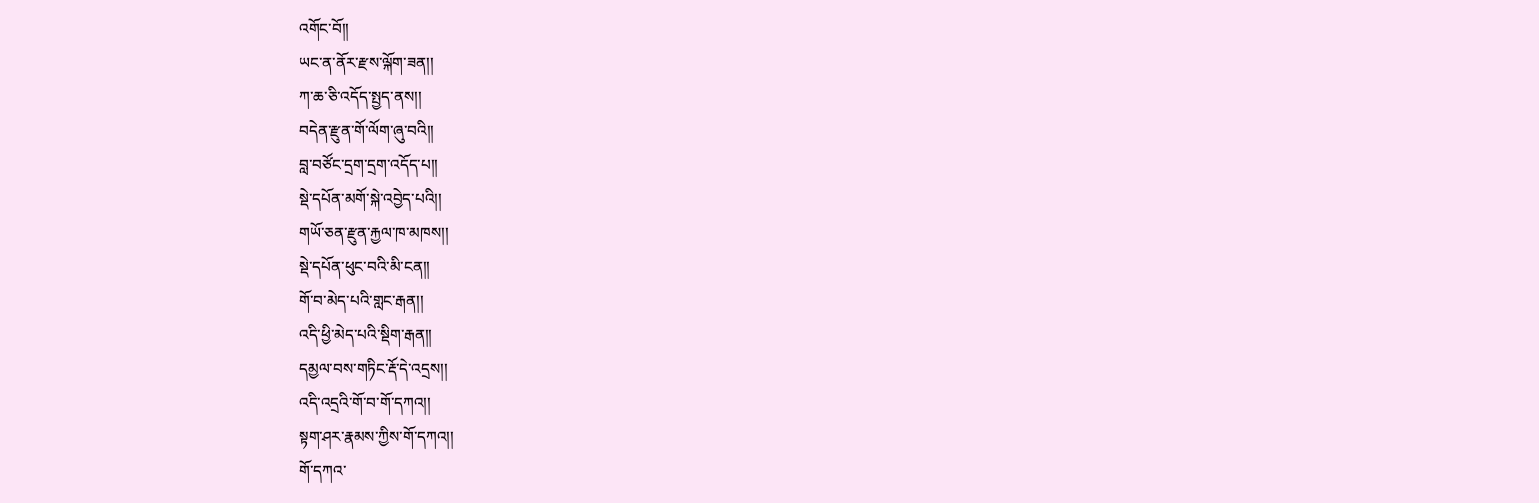འགོང་བོ།།
ཡང་ན་ནོར་རྫས་ལྐོག་ཟན།།
ཀ་ཆ་ཅི་འདོད་སྤྱད་ནས།།
བདེན་རྫུན་གོ་ལོག་ཞུ་བའི།།
བླ་བཙོང་དྲག་དྲག་འདོད་པ།།
སྡེ་དཔོན་མགོ་སྐེ་འབྱེད་པའི།།
གཡོ་ཅན་རྫུན་རྐྱལ་ཁ་མཁས།།
སྡེ་དཔོན་ཕུང་བའི་མི་ངན།།
གོ་བ་མེད་པའི་གླང་རྒན།།
འདི་ཕྱི་མེད་པའི་སྡིག་རྒན།།
དམྱལ་བས་གཏིང་རྡོ་དེ་འདྲས།།
འདི་འདྲའི་གོ་བ་གོ་དཀའ།།
སྟག་ཤར་རྣམས་ཀྱིས་གོ་དཀའ།།
གོ་དཀའ་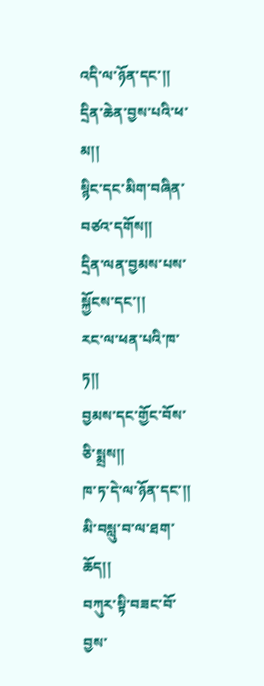འདི་ལ་ཉོན་དང་།།
དྲིན་ཆེན་བྱས་པའི་ཕ་མ།།
སྙིང་དང་མིག་བཞིན་བཙའ་དགོས།།
དྲིན་ལན་བྱམས་པས་སྐྱོངས་དང་།།
རང་ལ་ཕན་པའི་ཁ་ཏ།།
བྱམས་དང་གྱོང་བོས་ཅི་སྨྲས།།
ཁ་ཏ་དེ་ལ་ཉོན་དང་།།
མི་བསླུ་བ་ལ་ཐག་ཆོད།།
བཀུར་སྟི་བཟང་བོ་བྱས་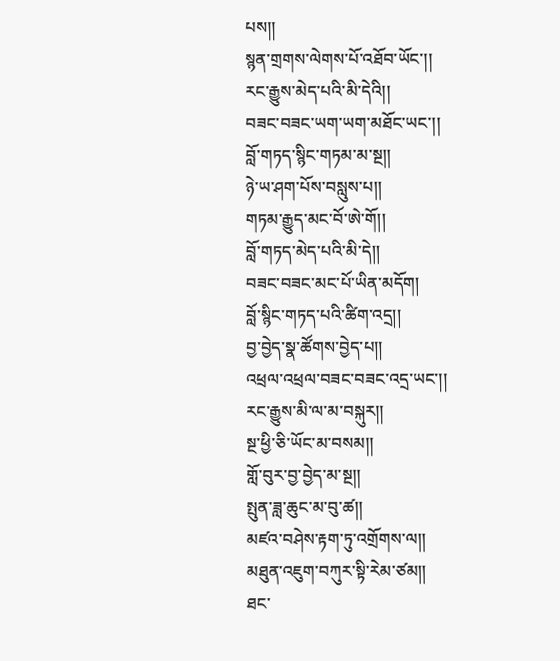པས།།
སྙན་གྲགས་ལེགས་པོ་འཐོབ་ཡོང་།།
རང་རྒྱུས་མེད་པའི་མི་དེའི།།
བཟང་བཟང་ཡག་ཡག་མཐོང་ཡང་།།
བློ་གཏད་སྙིང་གཏམ་མ་སྔ།།
ཉེ་ཡ་ཤག་པོས་བསླུས་པ།།
གཏམ་རྒྱུད་མང་བོ་ཨེ་གོ།།
བློ་གཏད་མེད་པའི་མི་དེ།།
བཟང་བཟང་མང་པོ་ཡིན་མདོག།
བློ་སྙིང་གཏད་པའི་ཚིག་འདྲ།།
བྱ་བྱེད་སྣ་ཚོགས་བྱེད་པ།།
འཕྲལ་འཕྲལ་བཟང་བཟང་འདྲ་ཡང་།།
རང་རྒྱུས་མི་ལ་མ་བསྐུར།།
སྔ་ཕྱི་ཅི་ཡོང་མ་བསམ།།
གློ་བུར་བྱ་བྱེད་མ་སྔ།།
སྤུན་ཟླ་ཆུང་མ་བུ་ཚ།།
མཛའ་བཤེས་རྟག་ཏུ་འགྲོགས་ལ།།
མཐུན་འཇུག་བཀུར་སྟི་རེམ་ཙམ།།
ཐང་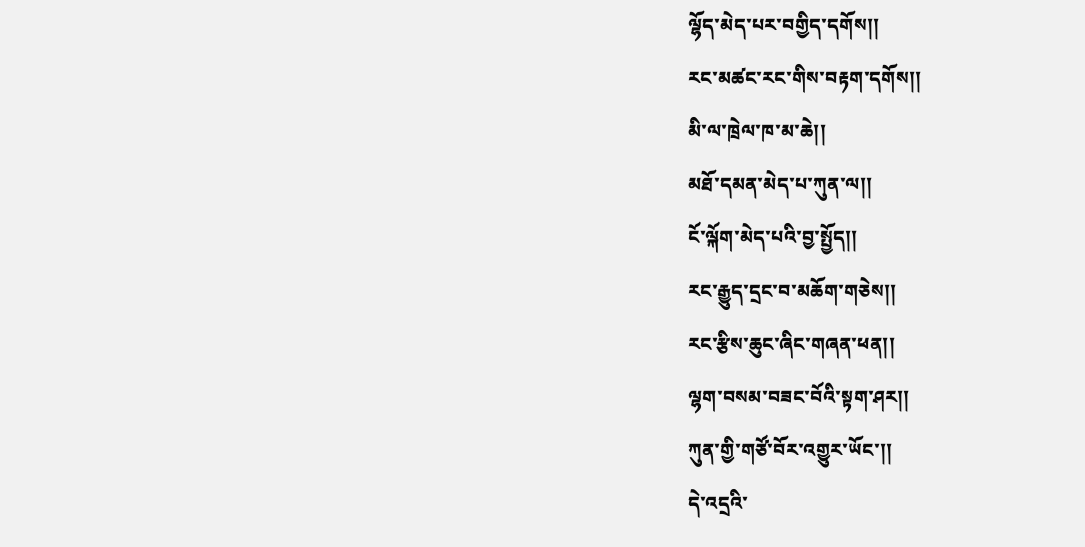ལྷོད་མེད་པར་བགྱིད་དགོས།།
རང་མཚང་རང་གིས་བརྟག་དགོས།།
མི་ལ་ཁྲེལ་ཁ་མ་ཆེ།།
མཐོ་དམན་མེད་པ་ཀུན་ལ།།
ངོ་ལྐོག་མེད་པའི་བྱ་སྤྱོད།།
རང་རྒྱུད་དྲང་བ་མཆོག་གཅེས།།
རང་རྩིས་ཆུང་ཞིང་གཞན་ཕན།།
ལྷག་བསམ་བཟང་བོའི་སྟག་ཤར།།
ཀུན་གྱི་གཙོ་བོར་འགྱུར་ཡོང་།།
དེ་འདྲའི་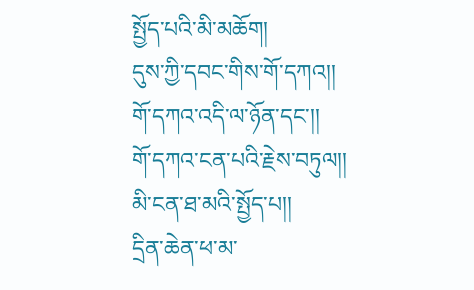སྤྱོད་པའི་མི་མཆོག།
དུས་ཀྱི་དབང་གིས་གོ་དཀའ།།
གོ་དཀའ་འདི་ལ་ཉོན་དང་།།
གོ་དཀའ་ངན་པའི་རྗེས་བཏུལ།།
མི་ངན་ཐ་མའི་སྤྱོད་པ།།
དྲིན་ཆེན་ཕ་མ་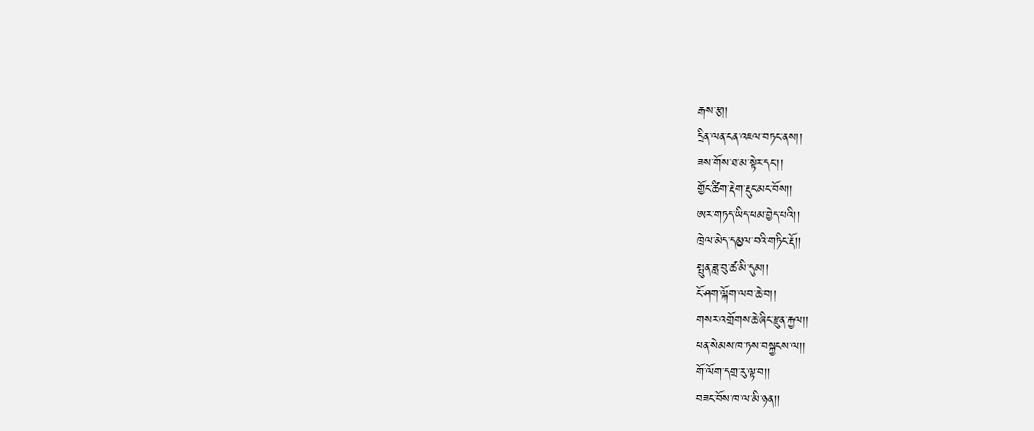རྒས་རྩ།།
དྲིན་ལན་ངན་འཇལ་བཏང་ནས།།
ཟས་གོས་ཐ་མ་སྟེར་དང་།།
གྱོང་ཚིག་རྡེག་རྡུང་མང་བོས།།
ཨར་གཏད་ཡིད་ཕམ་བྱེད་པའི།།
ཁྲེལ་མེད་དམྱལ་བའི་གཏིང་རྡོ།།
སྤུན་ཟླ་བུ་ཚ་མི་དུམ།།
ངོ་ཤག་ལྐོག་ལབ་ཆེ་བ།།
གསར་འགྲོགས་ཆེ་ཞིང་རྫུན་རྐྱལ།།
ཕན་སེམས་ཁ་ཏས་བསྐྱངས་ལ།།
གོ་ལོག་དགྲ་རུ་ལྟ་བ།།
བཟང་བོས་ཁ་ལ་མི་ཉན།།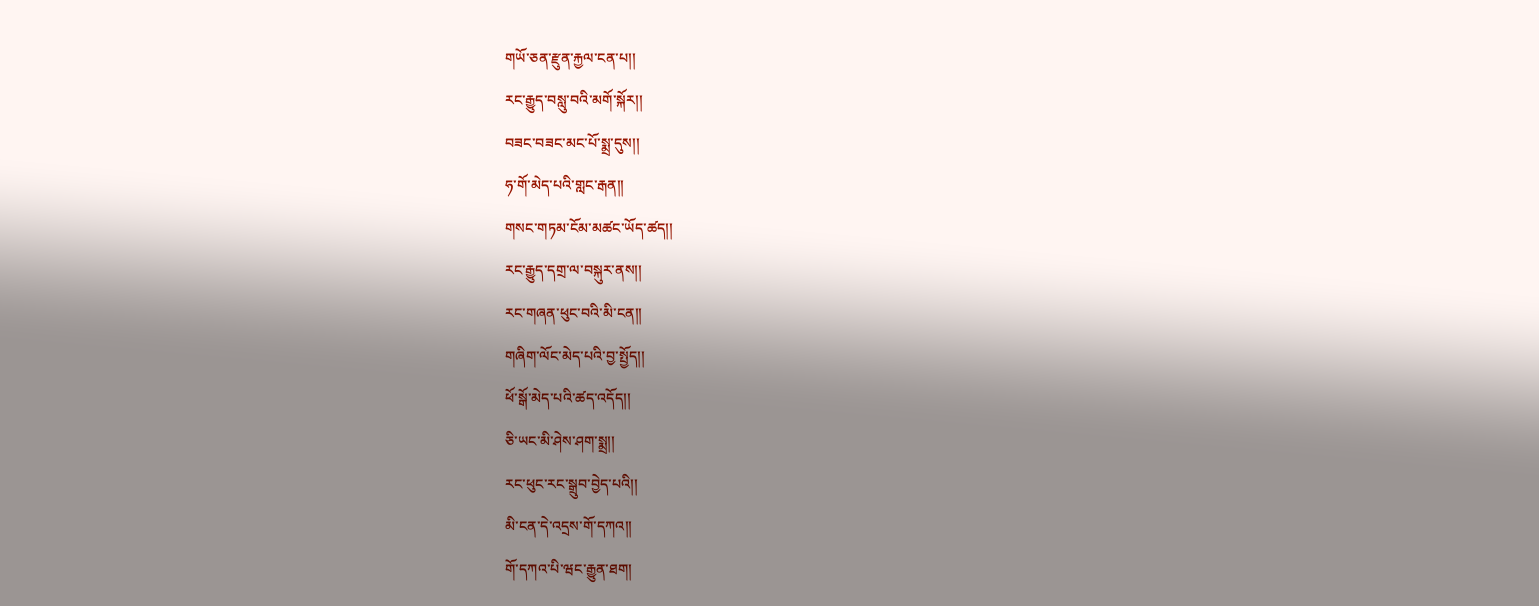གཡོ་ཅན་རྫུན་རྐྱལ་ངན་པ།།
རང་རྒྱུད་བསླུ་བའི་མགོ་སྐོར།།
བཟང་བཟང་མང་པོ་སྨྲ་དུས།།
ཧ་གོ་མེད་པའི་གླང་རྒན།།
གསང་གཏམ་ངོམ་མཚང་ཡོད་ཚད།།
རང་རྒྱུད་དགྲ་ལ་བསྐུར་ནས།།
རང་གཞན་ཕུང་བའི་མི་ངན།།
གཞིག་ལོང་མེད་པའི་བྱ་སྤྱོད།།
ཕོ་སྒོ་མེད་པའི་ཚད་འདོད།།
ཅི་ཡང་མི་ཤེས་ཤག་སྨྲ།།
རང་ཕུང་རང་སྒྲུབ་བྱེད་པའི།།
མི་ངན་དེ་འདྲས་གོ་དཀའ།།
གོ་དཀའ་པི་ཝང་རྒྱུན་ཐག།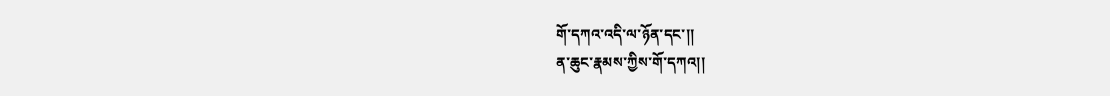གོ་དཀའ་འདི་ལ་ཉོན་དང་།།
ན་ཆུང་རྣམས་ཀྱིས་གོ་དཀའ།།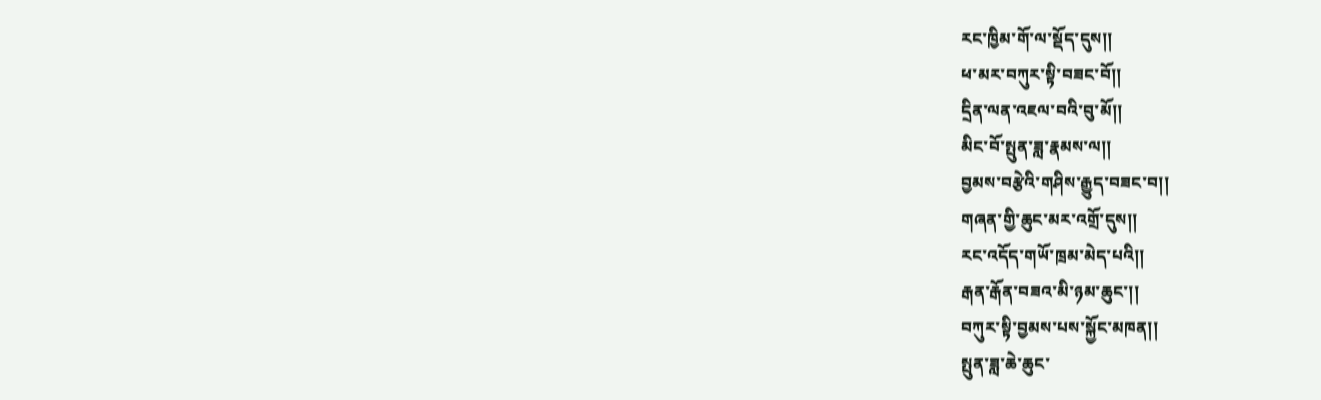རང་ཁྱིམ་གོ་ལ་སྡོད་དུས།།
ཕ་མར་བཀུར་སྟི་བཟང་བོ།།
དྲིན་ལན་འཇལ་བའི་བུ་མོ།།
མིང་བོ་སྤུན་ཟླ་རྣམས་ལ།།
བྱམས་བརྩེའི་གཤིས་རྒྱུད་བཟང་བ།།
གཞན་གྱི་ཆུང་མར་འགྲོ་དུས།།
རང་འདོད་གཡོ་ཁྲམ་མེད་པའི།།
རྒན་རྒོན་བཟའ་མི་ཉམ་ཆུང་།།
བཀུར་སྟི་བྱམས་པས་སྐྱོང་མཁན།།
སྤུན་ཟླ་ཆེ་ཆུང་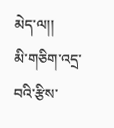མེད་ལ།།
མི་གཅིག་འདྲ་བའི་རྩིས་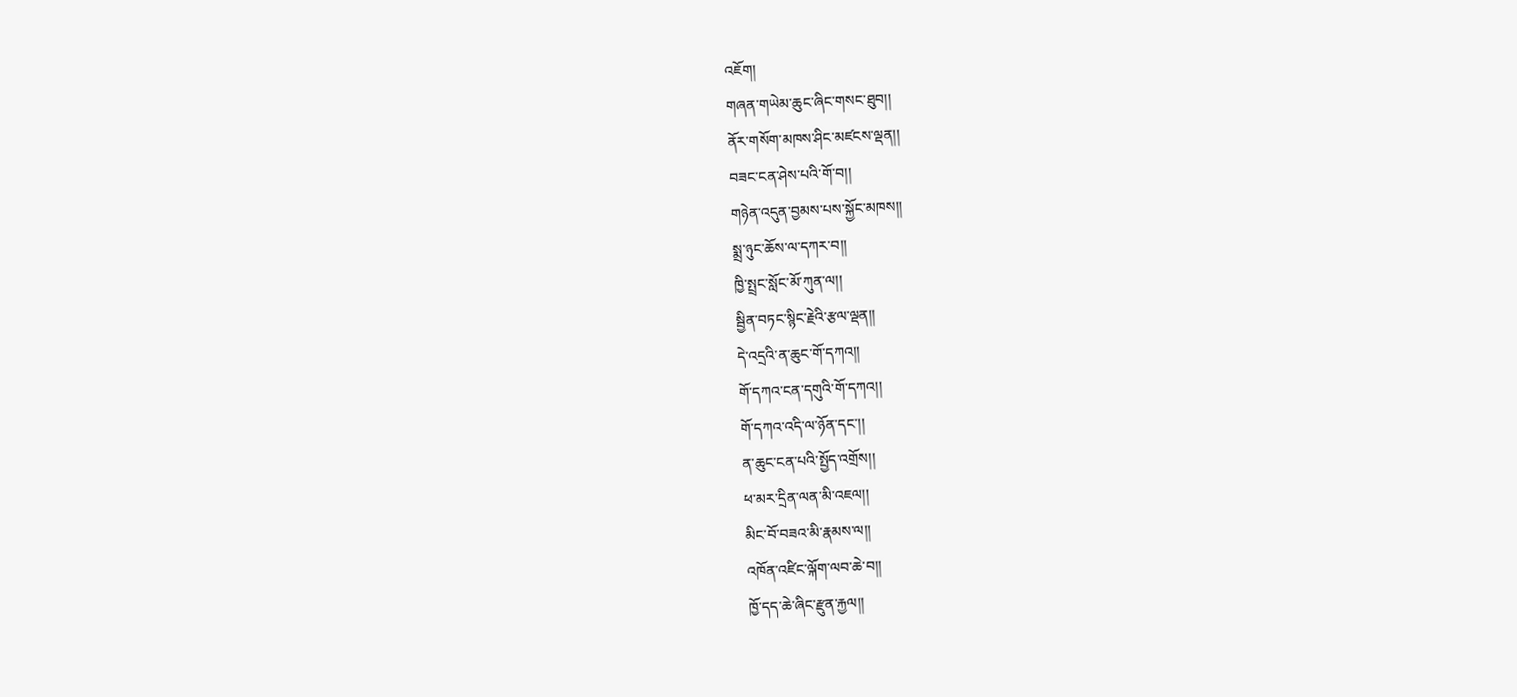འཇོག།
གཞན་གཡེམ་ཆུང་ཞིང་གསང་ཐུབ།།
ནོར་གསོག་མཁས་ཤིང་མཛངས་ལྡན།།
བཟང་ངན་ཤེས་པའི་གོ་བ།།
གཉེན་འདུན་བྱམས་པས་སྐྱོང་མཁས།།
སྨྲ་ཉུང་ཆོས་ལ་དཀར་བ།།
ཁྱི་སྤྲང་སློང་མོ་ཀུན་ལ།།
སྦྱིན་བཏང་སྙིང་རྗེའི་རྩལ་ལྡན།།
དེ་འདྲའི་ན་ཆུང་གོ་དཀའ།།
གོ་དཀའ་ངན་དགུའི་གོ་དཀའ།།
གོ་དཀའ་འདི་ལ་ཉོན་དང་།།
ན་ཆུང་ངན་པའི་སྤྱོད་འགྲོས།།
ཕ་མར་དྲིན་ལན་མི་འཇལ།།
མིང་བོ་བཟའ་མི་རྣམས་ལ།།
འཁོན་འཛིང་ལྐོག་ལབ་ཆེ་བ།།
ཁྱོ་དད་ཆེ་ཞིང་རྫུན་རྐྱལ།།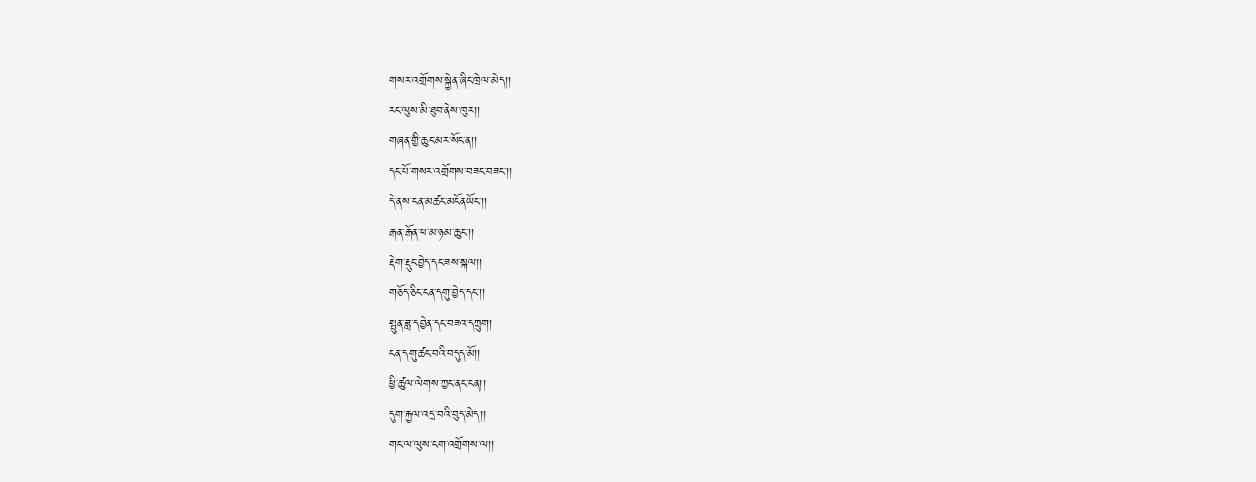གསར་འགྲོགས་སྐྱེན་ཞིང་ཁྲེལ་མེད།།
རང་ལུས་མི་ཐུབ་ནེས་ཁུར།།
གཞན་གྱི་ཆུང་མར་སོང་ན།།
དང་པོ་གསར་འགྲོགས་བཟང་བཟང་།།
དེ་ནས་ངན་མཚང་མངོནཡོང་།།
རྒན་རྒོན་ཕ་མ་ཉམ་ཆུང་།།
རྡེག་རྡུང་བྱེད་དང་ཟས་སྐལ།།
གཅོད་ཅིང་ངན་དགུ་བྱེད་དང་།།
སྤུན་ཟླ་དབྱེན་དང་བཟའ་དཀྲུག།
ངན་དགུ་ཚང་བའི་བདུད་མོ།།
ཕྱི་ཚུལ་ལེགས་ཀྱང་ནང་ངན།།
དུག་རྐྱལ་འདྲ་བའི་བུད་མེད།།
གང་ལ་ལུས་ངག་འགྲོགས་ལ།།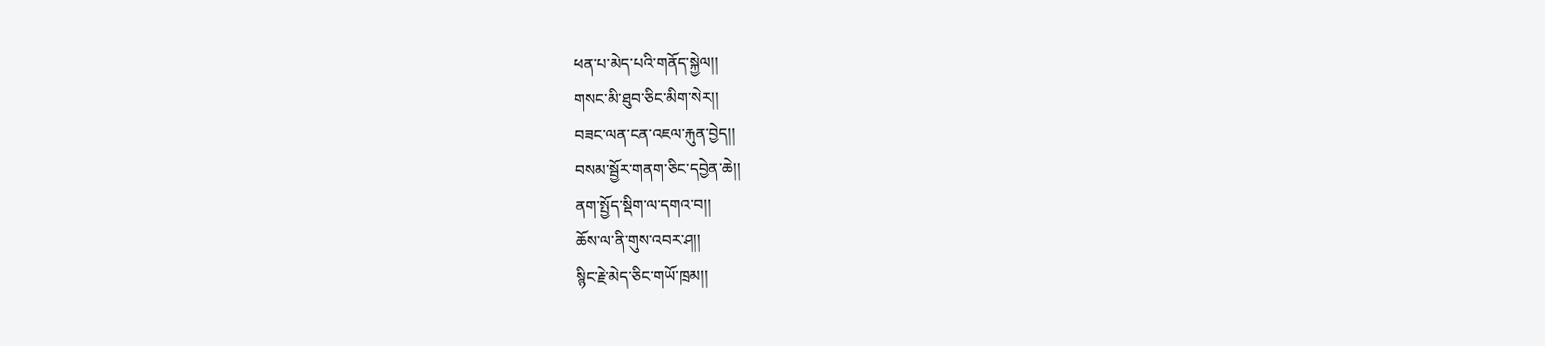ཕན་པ་མེད་པའི་གནོད་སྐྱེལ།།
གསང་མི་ཐུབ་ཅིང་མིག་སེར།།
བཟང་ལན་ངན་འཇལ་རྐུན་བྱེད།།
བསམ་སྦྱོར་གནག་ཅིང་དབྱེན་ཆེ།།
ནག་སྤྱོད་སྡིག་ལ་དགའ་བ།།
ཆོས་ལ་ནི་གུས་འབར་ཤ།།
སྙིང་རྗེ་མེད་ཅིང་གཡོ་ཁྲམ།།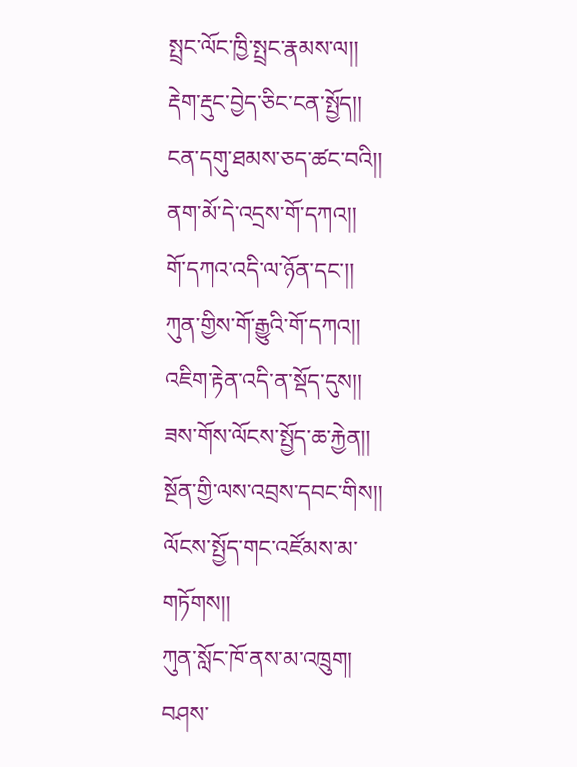སྤྲང་ལོང་ཁྱི་སྤྲང་རྣམས་ལ།།
རྡེག་རྡུང་བྱེད་ཅིང་ངན་སྤྱོད།།
ངན་དགུ་ཐམས་ཅད་ཚང་བའི།།
ནག་མོ་དེ་འདྲས་གོ་དཀའ།།
གོ་དཀའ་འདི་ལ་ཉོན་དང་།།
ཀུན་གྱིས་གོ་རྒྱུའི་གོ་དཀའ།།
འཇིག་རྟེན་འདི་ན་སྡོད་དུས།།
ཟས་གོས་ལོངས་སྤྱོད་ཆ་རྐྱེན།།
སྔོན་གྱི་ལས་འབྲས་དབང་གིས།།
ལོངས་སྤྱོད་གང་འཛོམས་མ་གཏོགས།།
ཀུན་སློང་ཁོ་ནས་མ་འཁྲུག།
བཤས་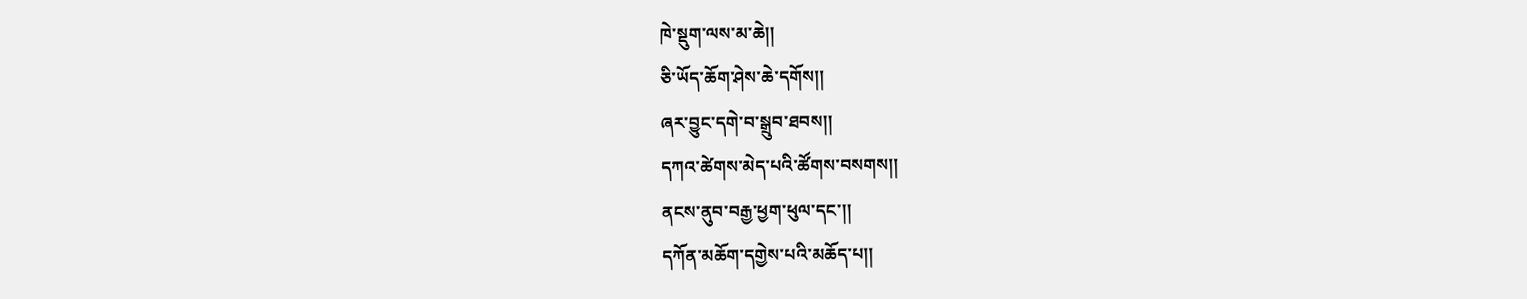ཁེ་སྡུག་ལས་མ་ཆེ།།
ཅི་ཡོད་ཆོག་ཤེས་ཆེ་དགོས།།
ཞར་བྱུང་དགེ་བ་སྒྲུབ་ཐབས།།
དཀའ་ཚེགས་མེད་པའི་ཚོགས་བསགས།།
ནངས་ནུབ་བརྒྱ་ཕྱག་ཕུལ་དང་།།
དཀོན་མཆོག་དགྱེས་པའི་མཆོད་པ།།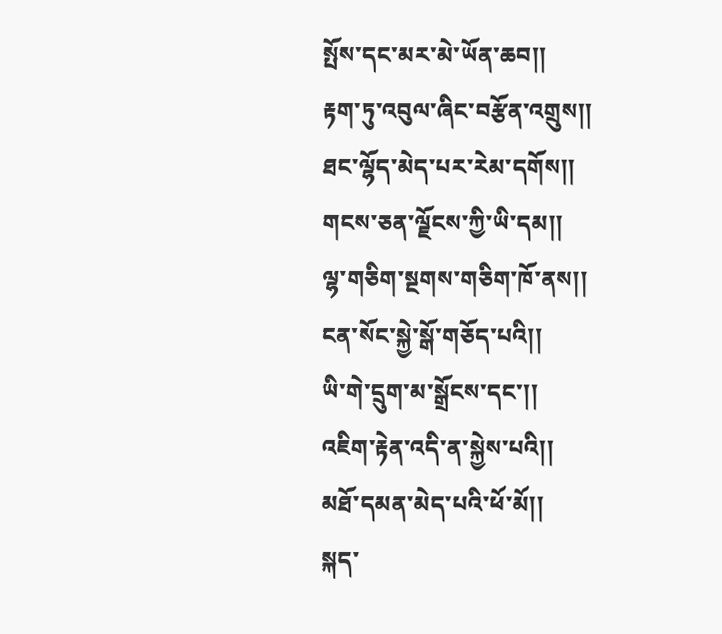སྤོས་དང་མར་མེ་ཡོན་ཆབ།།
རྟག་ཏུ་འབུལ་ཞིང་བརྩོན་འགྲུས།།
ཐང་ལྷོད་མེད་པར་རེམ་དགོས།།
གངས་ཅན་ལྗོངས་ཀྱི་ཡི་དམ།།
ལྷ་གཅིག་སྔགས་གཅིག་ཁོ་ནས།།
ངན་སོང་སྐྱེ་སྒོ་གཅོད་པའི།།
ཡི་གེ་དྲུག་མ་སྒྲོངས་དང་།།
འཇིག་རྟེན་འདི་ན་སྐྱེས་པའི།།
མཐོ་དམན་མེད་པའི་ཕོ་མོ།།
སྐད་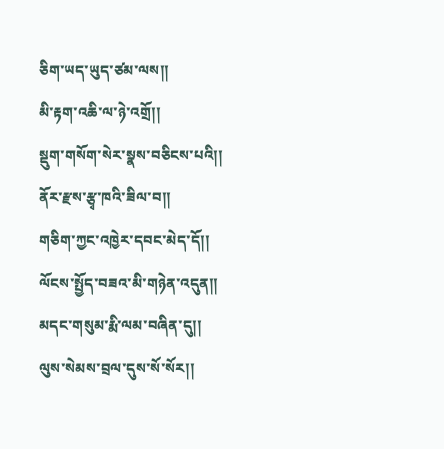ཅིག་ཡད་ཡུད་ཙམ་ལས།།
མི་རྟག་འཆི་ལ་ཉེ་འགྲོ།།
སྡུག་གསོག་སེར་སྣས་བཅིངས་པའི།།
ནོར་རྫས་རྩྭ་ཁའི་ཟིལ་བ།།
གཅིག་ཀྱང་འཁྱེར་དབང་མེད་དོ།།
ལོངས་སྤྱོད་བཟའ་མི་གཉེན་འདུན།།
མདང་གསུམ་རྨི་ལམ་བཞིན་དུ།།
ལུས་སེམས་བྲལ་དུས་སོ་སོར།།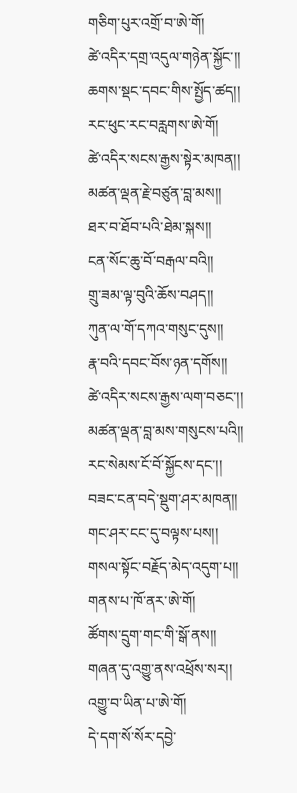གཅིག་པུར་འགྲོ་བ་ཨེ་གོ།
ཚེ་འདིར་དགྲ་འདུལ་གཉེན་སྐྱོང་།།
ཆགས་སྡང་དབང་གིས་སྤྱོད་ཚད།།
རང་ཕུང་རང་བརླགས་ཨེ་གོ།
ཚེ་འདིར་སངས་རྒྱས་སྟེར་མཁན།།
མཚན་ལྡན་རྗེ་བཙུན་བླ་མས།།
ཐར་བ་ཐོབ་པའི་ཐེམ་སྐས།།
ངན་སོང་ཆུ་བོ་བརྒལ་བའི།།
གྲུ་ཟམ་ལྟ་བུའི་ཆོས་བཤད།།
ཀུན་ལ་གོ་དཀའ་གསུང་དུས།།
རྣ་བའི་དབང་བོས་ཉན་དགོས།།
ཚེ་འདིར་སངས་རྒྱས་ལག་བཅང་།།
མཚན་ལྡན་བླ་མས་གསུངས་པའི།།
རང་སེམས་ངོ་བོ་སྐྱོངས་དང་།།
བཟང་ངན་བདེ་སྡུག་ཤར་མཁན།།
གང་ཤར་ངང་དུ་བལྟས་པས།།
གསལ་སྟོང་བརྗོད་མེད་འདུག་པ།།
གནས་པ་ཁོ་ནར་ཨེ་གོ།
ཚོགས་དྲུག་གང་གི་སྒོ་ནས།།
གཞན་དུ་འགྱུ་ནས་འཕྲོས་སར།།
འགྱུ་བ་ཡིན་པ་ཨེ་གོ།
དེ་དག་སོ་སོར་དབྱེ་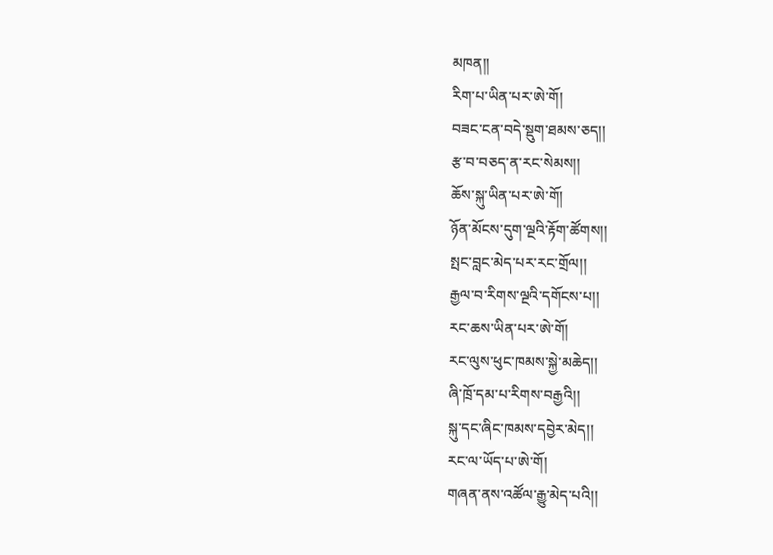མཁན།།
རིག་པ་ཡིན་པར་ཨེ་གོ།
བཟང་ངན་བདེ་སྡུག་ཐམས་ཅད།།
རྩ་བ་བཅད་ན་རང་སེམས།།
ཆོས་སྐུ་ཡིན་པར་ཨེ་གོ།
ཉོན་མོངས་དུག་ལྔའི་རྟོག་ཚོགས།།
སྤང་བླང་མེད་པར་རང་གྲོལ།།
རྒྱལ་བ་རིགས་ལྔའི་དགོངས་པ།།
རང་ཆས་ཡིན་པར་ཨེ་གོ།
རང་ལུས་ཕུང་ཁམས་སྐྱེ་མཆེད།།
ཞི་ཁྲོ་དམ་པ་རིགས་བརྒྱའི།།
སྐུ་དང་ཞིང་ཁམས་དབྱེར་མེད།།
རང་ལ་ཡོད་པ་ཨེ་གོ།
གཞན་ནས་འཚོལ་རྒྱུ་མེད་པའི།།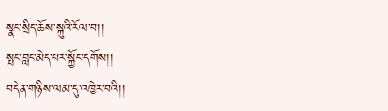སྣང་སྲིད་ཆོས་སྐུའི་རོལ་བ།།
སྤང་བླང་མེད་པར་སྐྱོང་དགོས།།
བདེན་གཉིས་ལམ་དུ་འཁྱེར་བའི།།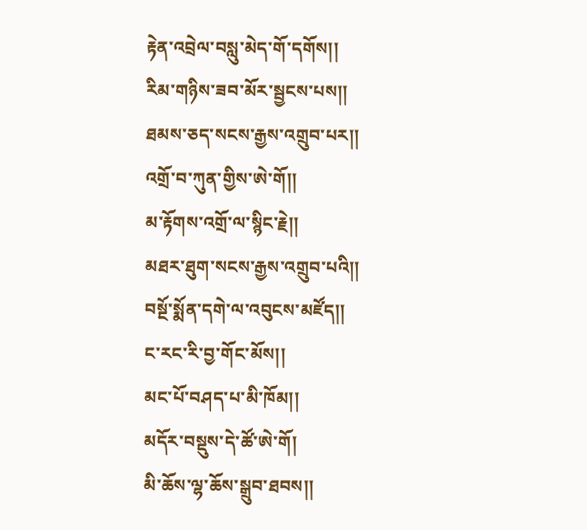རྟེན་འབྲེལ་བསླུ་མེད་གོ་དགོས།།
རིམ་གཉིས་ཟབ་མོར་སྦྱངས་པས།།
ཐམས་ཅད་སངས་རྒྱས་འགྲུབ་པར།།
འགྲོ་བ་ཀུན་གྱིས་ཨེ་གོ།།
མ་རྟོགས་འགྲོ་ལ་སྙིང་རྗེ།།
མཐར་ཐུག་སངས་རྒྱས་འགྲུབ་པའི།།
བསྔོ་སྨོན་དགེ་ལ་འབུངས་མཛོད།།
ང་རང་རི་བྱ་གོང་མོས།།
མང་པོ་བཤད་པ་མི་ཁོམ།།
མདོར་བསྡུས་དེ་ཚོ་ཨེ་གོ།
མི་ཆོས་ལྷ་ཆོས་སྒྲུབ་ཐབས།།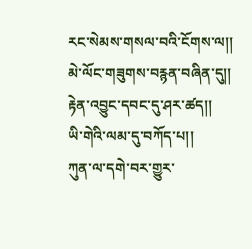རང་སེམས་གསལ་བའི་ངོགས་ལ།།
མེ་ལོང་གཟུགས་བརྙན་བཞིན་དུ།།
རྟེན་འབྱུང་དབང་དུ་ཤར་ཚད།།
ཡི་གེའི་ལམ་དུ་བཀོད་པ།།
ཀུན་ལ་དགེ་བར་གྱུར་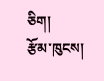ཅིག།
རྩོམ་ཁུངས།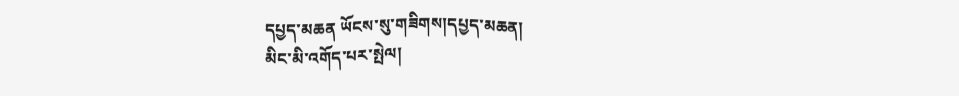དཔྱད་མཆན ཡོངས་སུ་གཟིགས།དཔྱད་མཆན།
མིང་མི་འགོད་པར་སྤེལ།